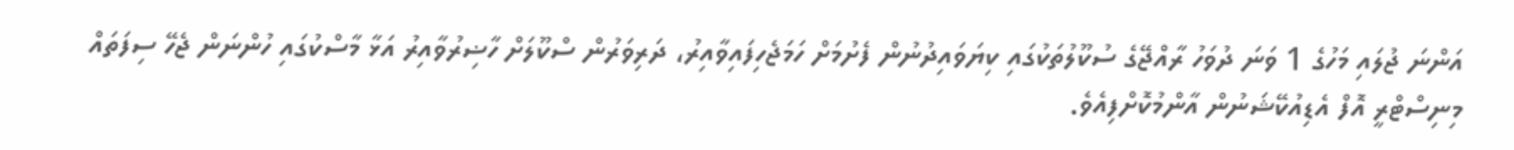އަންނަ ޖުލައި މަހުގެ 1 ވަނަ ދުވަހު ރާއްޖޭގެ ސުކޫލުތަކުގައި ކިޔަވައިދުނުން ފެށުމަށް ހަމަޖެހިފައިވާއިރު، ދަރިވަރުން ސްކޫލަށް ހާޟިރުވާއިރު އަޅާ މާސްކުގައި ހުންނަން ޖެހޭ ސިފަތައް މިނިސްޓްރީ އޮފް އެޑިއުކޭޝަނުން އާންމުކޮށްފިއެވެ.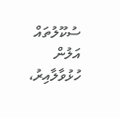ސުކޫލުތައް އަލުން ހުޅުވާލާއިރު،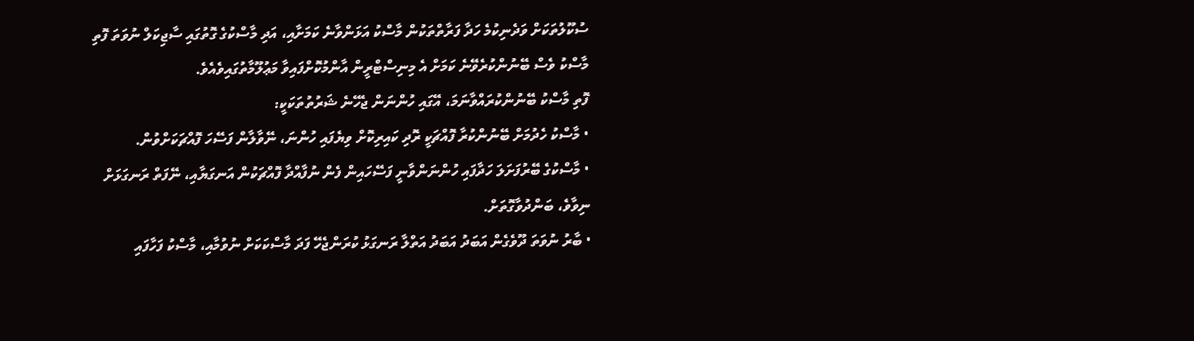ސުކޫލުތަކަށް ވަދެނިކުމެ ހަދާ ފަރާތްތަކުން މާސްކު އަޅަންވާނެ ކަމަށާއި، އަދި މާސްކުގެ ގޮތުގައި ސާޖިކަލް ނުވަތަ ފޮތި މާސްކު ވެސް ބޭނުންކުރެވޭނެ ކަމަށް އެ މިނިސްޓްރީން އާންމުކޮށްފައިވާ މަޢުލޫމާތުގައިވެއެވެ.
ފޮތި މާސްކު ބޭނުންކުރައްވާނަމަ، އޭގައި ހުންނަން ޖެހޭނެ ޝަރުތުތަކަކީ:
• މާސްކު ހެދުމަށް ބޭނުންކުރާ ފޮއްޗަކީ ރޮދި ކައިރިކޮށް ވިޔެފައި ހުންނަ، ނޭވާލާން ފަސޭހަ ފޮއްޗަކަށްވުން.
• މާސްކުގެ ބޭރުފަށަލަ ހަދާފައި ހުންނަންވާނީ ފަސޭހައިން ފެން ނުފާއްދާ ފޮއްޗަކުން އަނގަޔާއި، ނޭފަތް ރަނގަޅަށް ނިވާވެ، ބަންދުވާގޮތަށް.
• ބާރު ނުވަތަ ދޫވެގެން އަބަދު އަބަދު އަތްލާ ރަނގަޅު ކުރަންޖެހޭ ފަދަ މާސްކަކަށް ނުވުމާއި، މާސްކު ފަހާފައި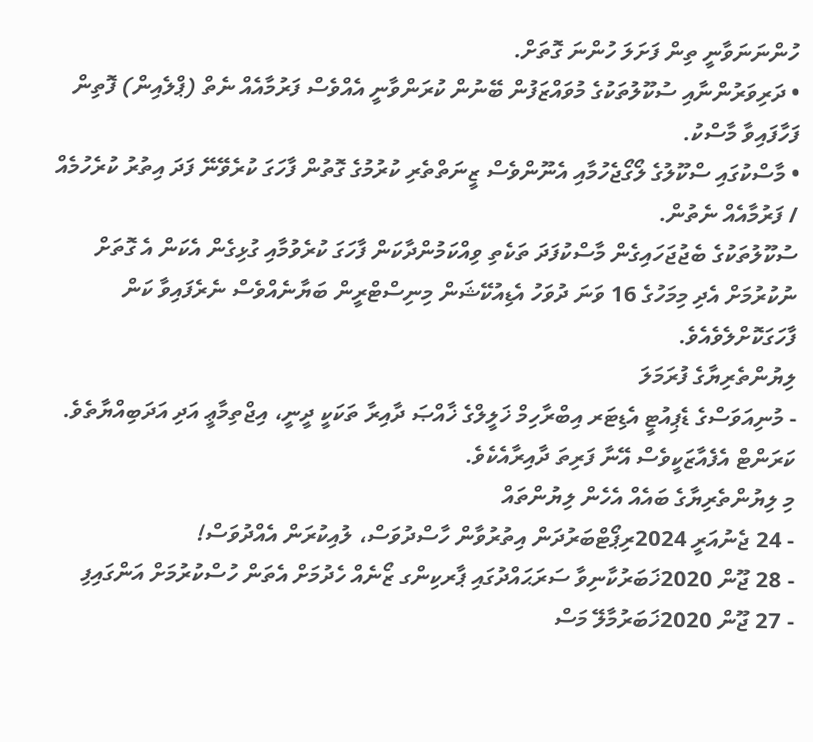ހުންނަނަވާނީ ތިން ފަށަލަ ހުންނަ ގޮތަށް.
• ދަރިވަރުންނާއި ސުކޫލުތަކުގެ މުވައްޒަފުން ބޭނުން ކުރަންވާނީ އެއްވެސް ފަރުމާއެއް ނެތް (ޕްލެއިން) ފޮތިން ފަހާފައިވާ މާސްކު.
• މާސްކުގައި ސްކޫލުގެ ލޯގޯޖެހުމާއި އެނޫންވެސް ޒީނަތްތެރި ކުރުމުގެ ގޮތުން ފާހަގަ ކުރެވޭނޭ ފަދަ އިތުރު ކުރެހުމެއް / ފަރުމާއެއް ނެތުން.
ސުކޫލުތަކުގެ ބެޖުޖަހައިގެން މާސްކުފަދަ ތަކެތި ވިއްކަމުންދާކަން ފާހަގަ ކުރެވުމާއި ގުޅިގެން އެކަން އެ ގޮތަށް ނުކުރުމަށް އެދި މިމަހުގެ 16 ވަނަ ދުވަހު އެޑިއުކޭޝަން މިނިސްޓްރީން ބަޔާނެއްވެސް ނެރެފައިވާ ކަން ފާހަގަކޮށްލެވެއެވެ.
ލިޔުންތެރިޔާގެ ފުރަމަލަ
- މުނިއަވަސްގެ ޑެޕިއުޓީ އެޑިޓަރ އިބްރާހިމް ޚަލީލްގެ ޚާއްޞަ ދާއިރާ ތަކަކީ ދީނީ، އިޖްތިމާޢީ އަދި އަދަބިއްޔާތެވެ. ކަރަންޓް އެފެއާޒަކީވެސް އޭނާ ފަރިތަ ދާއިރާއެކެވެ.
މި ލިޔުންތެރިޔާގެ ބައެއް އެހެން ލިޔުންތައް
- 24 ޖެނުއަރީ 2024ރިޕޯޓްބަރުދަން އިތުރުވާން ހާސްދުވަސް، ލުއިކުރަން އެއްދުވަސް!
- 28 ޖޫން 2020ޚަބަރުކާނިވާ ސަރަޙައްދުގައި ޕާރކިންގ ޒޯނެއް ހެދުމަށް އެތަން ހުސްކުރުމަށް އަންގައިފި
- 27 ޖޫން 2020ޚަބަރުމާލޭ މަސް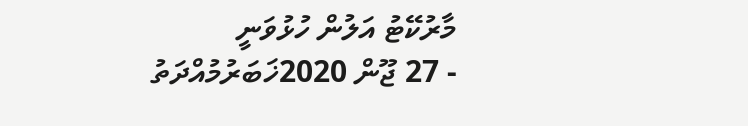މާރުކޭޓު އަލުން ހުޅުވަނީ
- 27 ޖޫން 2020ޚަބަރުމުއްދަތު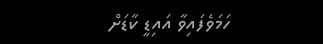ހަމަވެފައިވާ އައިޑީ ކާޑަށް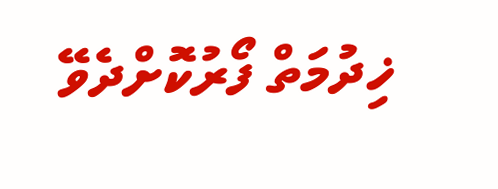ޚިދުމަތް ފޯރުކޮށްދެވޭ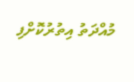މުއްދަތު އިތުރުކޮށްފި